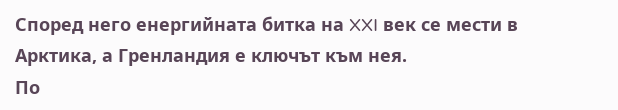Според него енергийната битка на XXI век се мести в Арктика, а Гренландия е ключът към нея.
По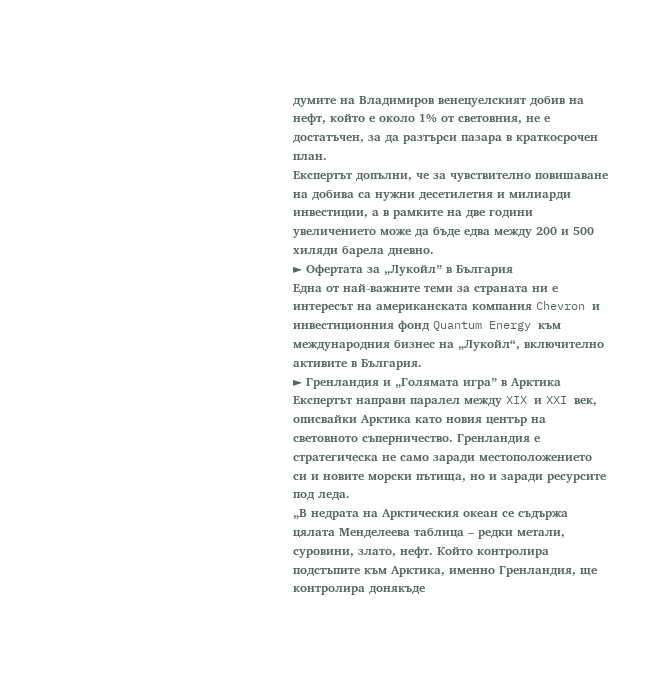думите на Владимиров венецуелският добив на нефт, който е около 1% от световния, не е достатъчен, за да разтърси пазара в краткосрочен план.
Експертът допълни, че за чувствително повишаване на добива са нужни десетилетия и милиарди инвестиции, а в рамките на две години увеличението може да бъде едва между 200 и 500 хиляди барела дневно.
► Офертата за „Лукойл” в България
Една от най-важните теми за страната ни е интересът на американската компания Chevron и инвестиционния фонд Quantum Energy към международния бизнес на „Лукойл“, включително активите в България.
► Гренландия и „Голямата игра” в Арктика
Експертът направи паралел между XIX и XXI век, описвайки Арктика като новия център на световното съперничество. Гренландия е стратегическа не само заради местоположението си и новите морски пътища, но и заради ресурсите под леда.
„В недрата на Арктическия океан се съдържа цялата Менделеева таблица – редки метали, суровини, злато, нефт. Който контролира подстъпите към Арктика, именно Гренландия, ще контролира донякъде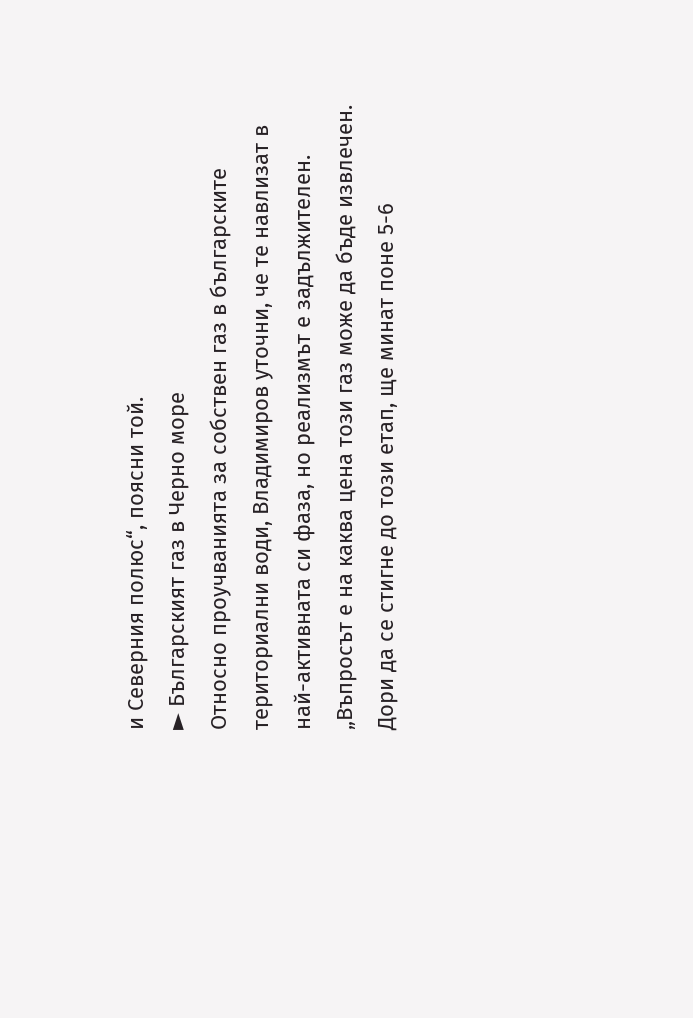и Северния полюс“, поясни той.
► Българският газ в Черно море
Относно проучванията за собствен газ в българските териториални води, Владимиров уточни, че те навлизат в най-активната си фаза, но реализмът е задължителен.
„Въпросът е на каква цена този газ може да бъде извлечен. Дори да се стигне до този етап, ще минат поне 5-6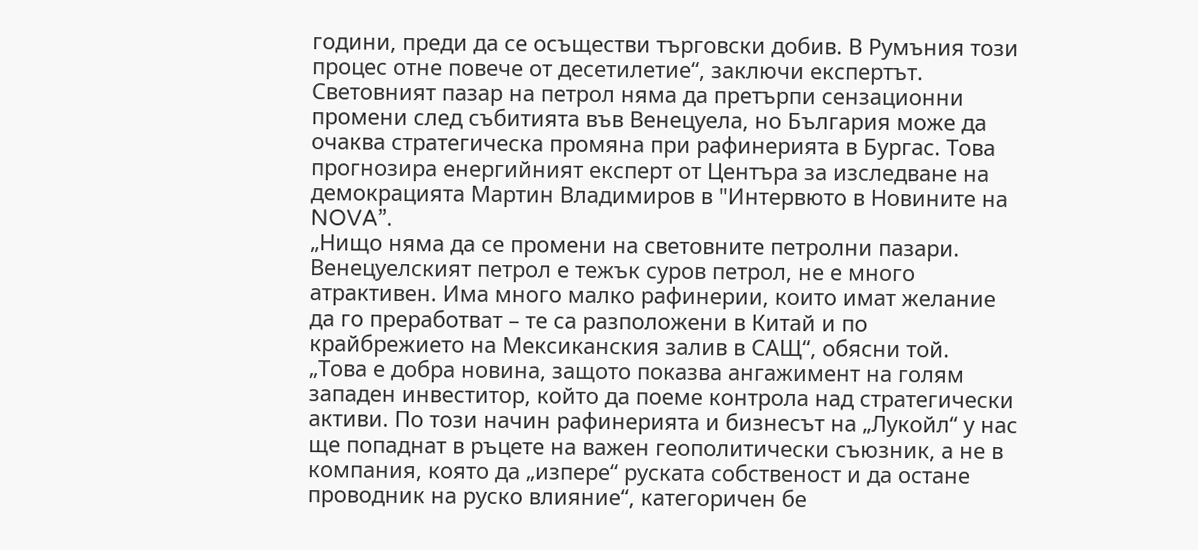години, преди да се осъществи търговски добив. В Румъния този процес отне повече от десетилетие“, заключи експертът.
Световният пазар на петрол няма да претърпи сензационни промени след събитията във Венецуела, но България може да очаква стратегическа промяна при рафинерията в Бургас. Това прогнозира енергийният експерт от Центъра за изследване на демокрацията Мартин Владимиров в "Интервюто в Новините на NOVA”.
„Нищо няма да се промени на световните петролни пазари. Венецуелският петрол е тежък суров петрол, не е много атрактивен. Има много малко рафинерии, които имат желание да го преработват – те са разположени в Китай и по крайбрежието на Мексиканския залив в САЩ“, обясни той.
„Това е добра новина, защото показва ангажимент на голям западен инвеститор, който да поеме контрола над стратегически активи. По този начин рафинерията и бизнесът на „Лукойл“ у нас ще попаднат в ръцете на важен геополитически съюзник, а не в компания, която да „изпере“ руската собственост и да остане проводник на руско влияние“, категоричен бе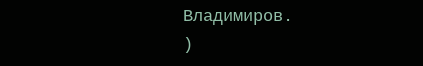Владимиров.
)